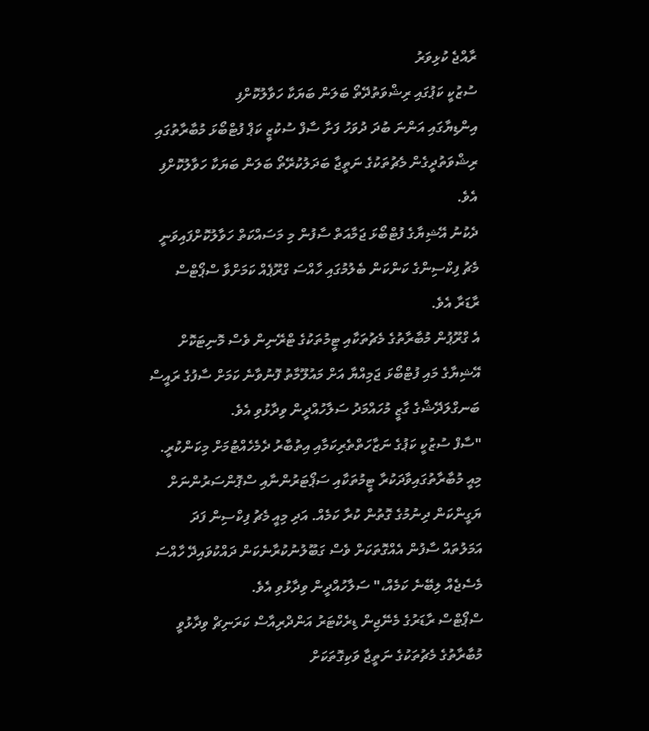ރާއްޖެ ކުޅިވަރު
ސުޒުކީ ކަޕުގައި ރިޝްވަތުދޭތޯ ބަލަން ބަޔަކާ ހަވާލުކޮށްފި
އިންޑިޔާގައި އަންނަ ބުދަ ދުވަހު ފަށާ ސާފް ސުކުޒީ ކަޕް ފުޓްބޯޅަ މުބާރާތުގައި ރިޝްވަތުދީގެން މެޗުތަކުގެ ނަތީޖާ ބަދަލުކުރޭތޯ ބަލަން ބަޔަކާ ހަވާލުކޮށްފި އެވެ.
ދެކުނު އޭޝިޔާގެ ފުޓްބޯޅަ ޖަމާއަތް ސާފުން މި މަސައްކަތް ހަވާލުކޮށްފައިވަނީ މެޗު ފިކްސިންގެ ކަންކަން ބެލުމުގައި ހާއްސަ ގްރޫޕެއް ކަމަށްވާ ސްޕޯޓްސް ރާޑަރާ އެވެ.
އެ ގްރޫޕުން މުބާރާތުގެ މެޗުތަކާއި ޓީމުތަކުގެ ޓްރޭނިން ވެސް މޮނިޓަކޮށް އޭޝިޔާގެ މައި ފުޓްބޯޅަ ޖަމިއްޔާ އަށް މައުލޫމާތު ފޮނުވާނެ ކަމަށް ސާފުގެ ރައީސް ބަނގްލަދޭޝްގެ ގާޒީ މުހައްމަދު ސަލާހުއްދީން ވިދާޅުވި އެވެ.
"ސާފް ސުޒުކީ ކަޕުގެ ނަޒާހަތްތެރިކަމާއި އިތުބާރު ދެމެހެއްޓުމަށް މިކަންކުރީ. މިއީ މުބާރާތުގައިވާދަކުރާ ޓީމުތަކާއި ސަޕޯޓަރުންނާއި ސްޕޮންސަރުންނަށް ޔަގީންކަން ދިނުމުގެ ގޮތުން ކުރާ ކަމެއް. އަދި މިއީ މެޗު ފިކްސިން ފަދަ އަމަލުތައް ސާފުން އެއްގޮތަކަށް ވެސް ގަބޫލުނުކުރާނެކަން ދައްކުވައިދޭ ހާއްސަ މެސެޖެއް ލިބޭނެ ކަމެއް،" ސަލާހުއްދީން ވިދާޅުވި އެވެ.
ސްޕޯޓްސް ރާޑަރުގެ މެނޭޖިން ޑިރެކްޓަރު އަންދްރިއާސް ކަރަނިޗް ވިދާޅުވީ މުބާރާތުގެ މެޗުތަކުގެ ނަތީޖާ ވަކިގޮތަކަށް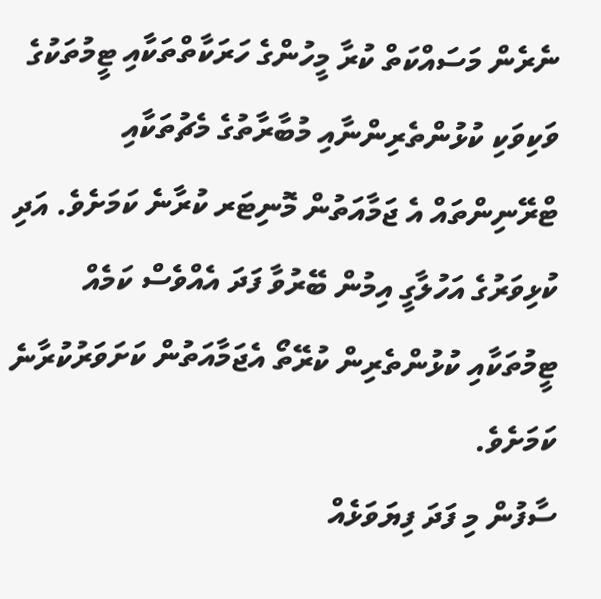ނެރެން މަސައްކަތް ކުރާ މީހުންގެ ހަރަކާތްތަކާއި ޓީމުތަކުގެ ވަކިވަކި ކުޅުންތެރިންނާއި މުބާރާތުގެ މެޗުތަކާއި ޓްރޭނިންތައް އެ ޖަމާއަތުން މޮނިޓަރ ކުރާނެ ކަމަށެވެ. އަދި ކުޅިވަރުގެ އަހުލާގީ އިމުން ބޭރުވާ ފަދަ އެއްވެސް ކަމެއް ޓީމުތަކާއި ކުޅުންތެރިން ކުރޭތޯ އެޖަމާއަތުން ކަށަވަރުކުރާނެ ކަމަށެވެ.
ސާފުން މި ފަދަ ފިޔަވަޅެއް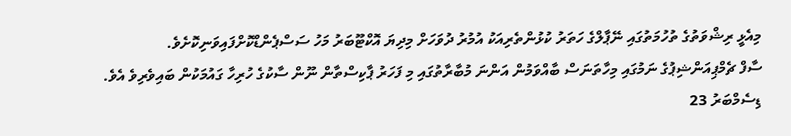މިއެޅީ ރިޝްވަތުގެ ތުހުމަތުގައި ނޭޕާލްގެ ހަތަރު ކުޅުންތެރިއަކު އުމުރު ދުވަހަށް މިދިޔަ އޮކްޓޫބަރު މަހު ސަސްޕެންޑްކޮށްފައިވަނިކޮށެވެ.
ސާފް ޗެމްޕިއަންޝިޕުގެ ނަމުގައި މިހާތަނަސް ބާއްވަމުން އަންނަ މުބާރާތުގައި މި ފަހަރު ޕާކިސްތާން ނޫން ސާކުގެ ހުރިހާ ގައުމަކުން ބައިވެރިވެ އެވެ. ޑިސެމްބަރު 23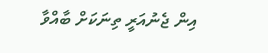އިން ޖެނުއަރީ ތިނަކަށް ބާއްވާ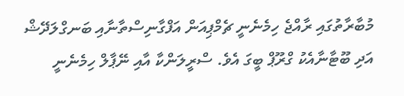މުބާރާތުގައި ރާއްޖެ ހިމެނެނީ ޗެމްޕިއަން އަފްގާނިސްތާނާއި ބަނގްލަދޭޝް އަދި ބޫޓާނާއެކު ގްރޫޕް ބީގަ އެވެ. ސްރީލަންކާ އާއި ނޭޕާލް ހިމެނެނީ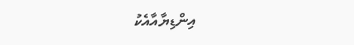އިންޑިޔާއާއެކު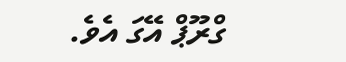ގްރޫޕް އޭގަ އެވެ.